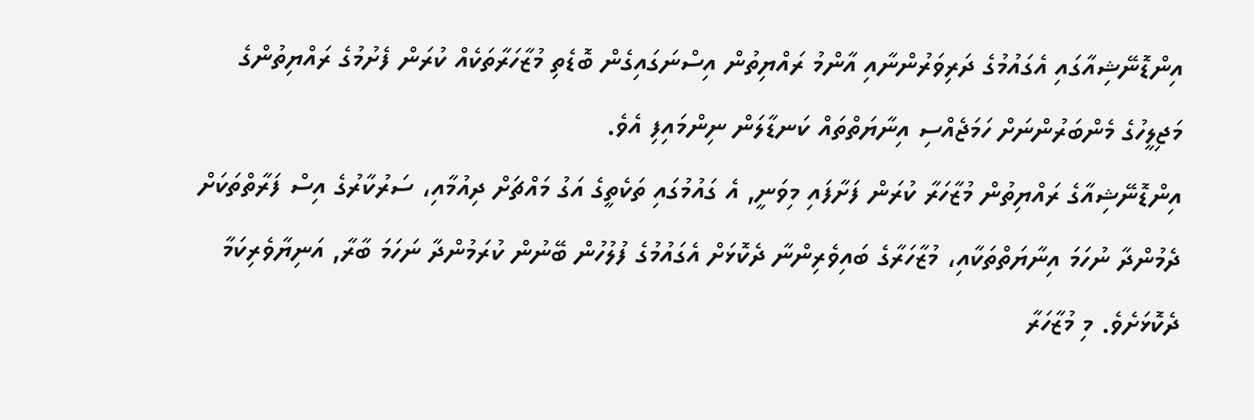އިންޑޮނޭޝިއާގައި އެގައުމުގެ ދަރިވަރުންނާއި އާންމު ރައްޔިތުން އިސްނަގައިގެން ބޮޑެތި މުޒާހަރާތަކެއް ކުރަން ފެށުމުގެ ރައްޔިތުންގެ މަޖިލީހުގެ މެންބަރުންނަށް ހަމަޖެއްސި އިނާޔަތްތައް ކަނޑާލަން ނިންމައިފި އެވެ.
އިންޑޮނޭޝިއާގެ ރައްޔިތުން މުޒާހަރާ ކުރަން ފަށާފައި މިވަނީ, އެ ގައުމުގައި ތަކެތީގެ އަގު މައްޗަށް ދިއުމާއި، ސަރުކާރުގެ އިސް ފަރާތްތަކަށް ދެމުންދާ ނުހަމަ އިނާޔަތްތަކާއި، މުޒާހަރާގެ ބައިވެރިންނާ ދެކޮޅަށް އެގައުމުގެ ފުލުހުން ބޭނުން ކުރަމުންދާ ނަހަމަ ބާރާ, އަނިޔާވެރިކަމާ ދެކޮޅަށެވެ. މި މުޒާހަރާ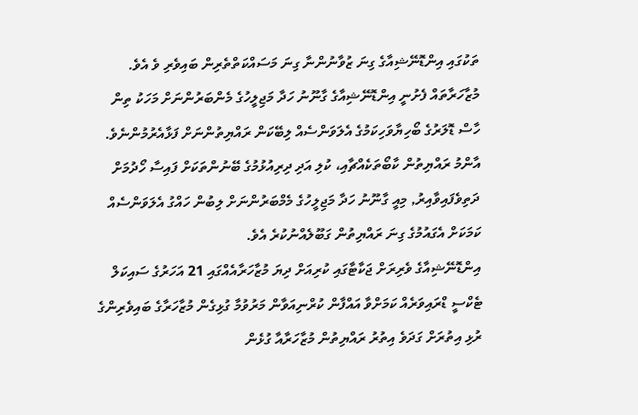ތަކުގައި އިންޑޮނޭޝިއާގެ ގިނަ ޒުވާނުންނާ ގިނަ މަސައްކަތްތެރިން ބައިވެރި ވެ އެވެ.
މުޒާހަރާތައް ފެށުނީ އިންޑޮނޭޝިއާގެ ގާނޫނު ހަދާ މަޖިލީހުގެ މެންބަރުންނަށް މަހަކު ތިން ހާސް ޑޮލަރުގެ ބޯހިޔާވަހިކަމުގެ އެލަވަންސެއް ލިބޭކަން ރައްޔިތުންނަށް ފަޅާއެރުމުންނެވެ. އާންމު ރައްޔިތުން ކާބޯތަކެއްޗާއި، ކުލި އަދި ދިރިއުޅުމުގެ ބޭނުންތަކަށް ފައިސާ ހޯދުމަށް ދަތިވެފައިވާއިރު, މިއީ ގާނޫނު ހަދާ މަޖިލީހުގެ މެމްބަރުންނަށް ލިބުން ހައްގު އެލަވަންސެއް ކަމަކަށް އެގައުމުގެ ގިނަ ރައްޔިތުން ގަބޫލެއްނުކުރެ އެވެ.
އިންޑޮނޭޝިއާގެ ވެރިރަށް ޖަކާޓާގައި ކުރިއަށް ދިޔަ މުޒާހަރާއެއްގައި 21 އަހަރުގެ ސައިކަލް ޓެކްސީ ޑްރައިވަރެއް ކަމަށްވާ އައްފާން ކުރްނިއަވާން މަރުވުމާ ގުޅިގެން މުޒާހަރާގެ ބައިވެރިންގެ ރުޅި އިތުރަށް ގަދަވެ އިތުރު ރައްޔިތުން މުޒާހަރާއާ ގުޅެން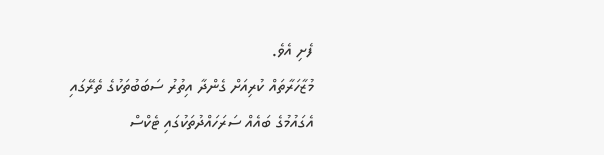ފެށި އެވެ.
މުޒާހަރާތައް ކުރިއަށް ގެންދާ އިތުރު ސަބަބުތަކުގެ ތެރޭގައި އެގައުމުގެ ބައެއް ސަރަހައްދުތަކުގައި ޓެކްސް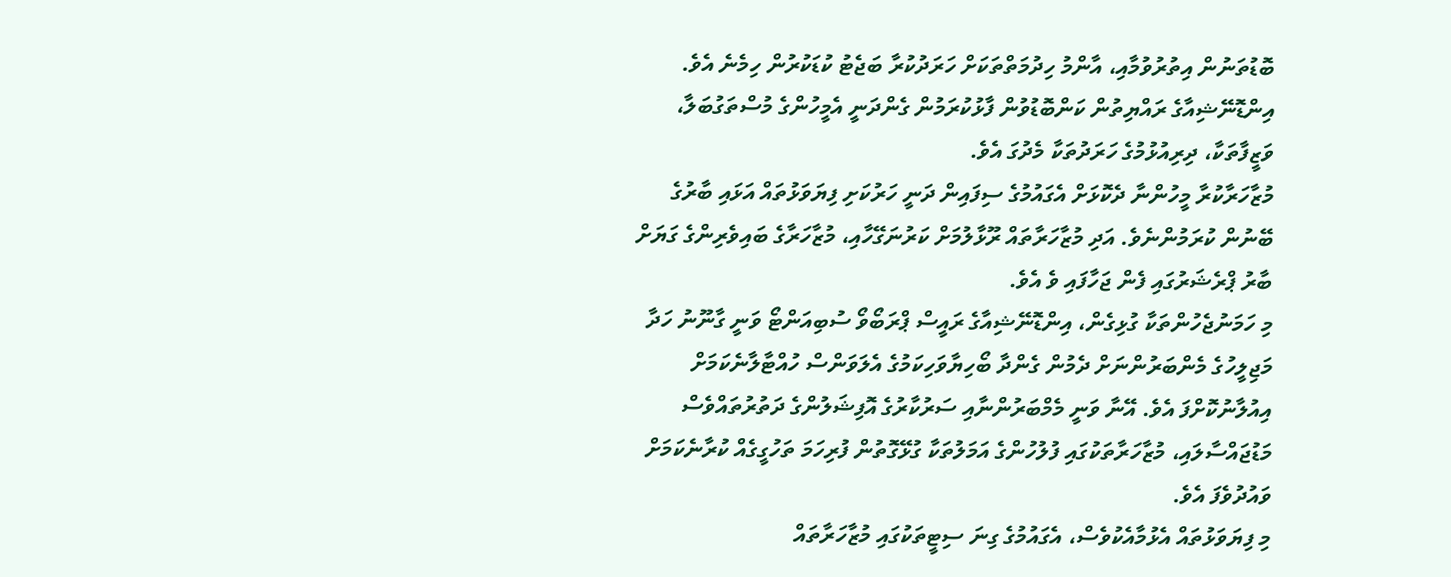ބޮޑުތަނުން އިތުރުވުމާއި، އާންމު ހިދުމަތްތަކަށް ހަރަދުކުރާ ބަޖެޓު ކުޑަކުރުން ހިމެނެ އެވެ. އިންޑޮނޭޝިއާގެ ރައްޔިތުން ކަންބޮޑުވުން ފާޅުކުރަމުން ގެންދަނީ އެމީހުންގެ މުސްތަގުބަލާ، ވަޒީފާތަކާ، ދިރިއުޅުމުގެ ހަރަދުތަކާ މެދުގަ އެވެ.
މުޒާހަރާކުރާ މީހުންނާ ދެކޮޅަށް އެގައުމުގެ ސިފައިން ދަނީ ހަރުކަށި ފިޔަވަޅުތައް އަޅައި ބާރުގެ ބޭނުން ކުރަމުންނެވެ. އަދި މުޒާހަރާތައް ރޫޅާލުމަށް ކަރުނަގޭހާއި، މުޒާހަރާގެ ބައިވެރިންގެ ގަޔަށް ބާރު ޕްރެޝަރުގައި ފެން ޖަހާފައި ވެ އެވެ.
މި ހަމަނުޖެހުންތަކާ ގުޅިގެން، އިންޑޮނޭޝިއާގެ ރައީސް ޕްރަބޯވޯ ސުބިއަންޓޯ ވަނީ ގާނޫނު ހަދާ މަޖިލީހުގެ މެންބަރުންނަށް ދެމުން ގެންދާ ބޯހިޔާވަހިކަމުގެ އެލަވަންސް ހުއްޓާލާނެކަމަށް އިއުލާނުކޮށްފަ އެވެ. އޭނާ ވަނީ މެމްބަރުންނާއި ސަރުކާރުގެ އޮފިޝަލުންގެ ދަތުރުތައްވެސް މަޑުޖައްސާލައި، މުޒާހަރާތަކުގައި ފުލުހުންގެ އަމަލުތަކާ ގުޅޭގޮތުން ފުރިހަމަ ތަހުގީގެއް ކުރާނެކަމަށް ވައުދުވެފަ އެވެ.
މި ފިޔަވަޅުތައް އެޅުމާއެކުވެސް، އެގައުމުގެ ގިނަ ސިޓީތަކުގައި މުޒާހަރާތައް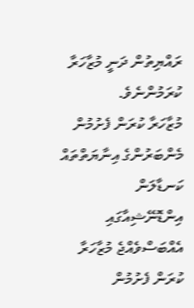ރައްޔިތުން ދަނީ މުޒާހަރާ ކުރަމުންނެވެ.
މުޒާހަރާ ކުރަން ފެށުމުން މެންބަރުންގެ އިނާޔަތްތައް ކަނޑާލަން އިންޑޮނޭޝިއާގައި އެއްބަސްވެއްޖެ މުޒާހަރާ ކުރަން ފެށުމުން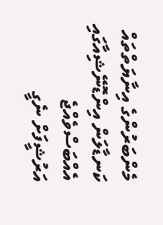މެންބަރުންގެ އިނާޔަތްތައް ކަނޑާލަން އިންޑޮނޭޝިއާގައި އެއްބަސްވެއްޖެ
އަރުޝީފަށް ނެގީ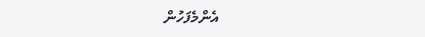އެންމެފަހުން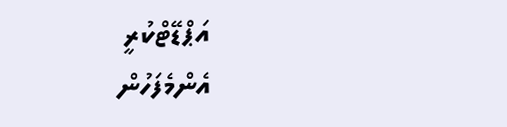އަޕްޑޭޓްކުރީ
އެންމެފަހުން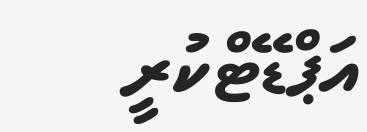އަޕްޑޭޓްކުރީ